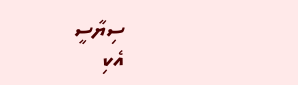ސިޔާސީ
އެކި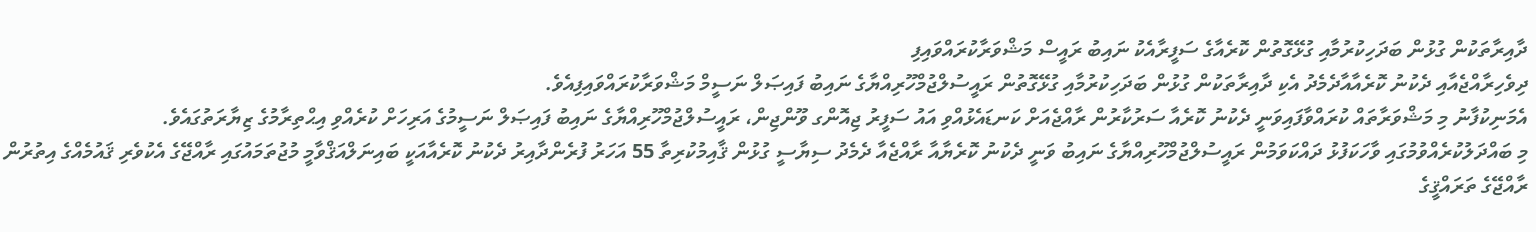ދާއިރާތަކުން ގުޅުން ބަދަހިކުރުމާއި ގުޅޭގޮތުން ކޮރެއާގެ ސަފީރާއެކު ނައިބު ރައީސް މަޝްވަރާކުރައްވައިފި
ދިވެހިރާއްޖެއާއި ދެކުނު ކޮރެއާއާދެމެދު އެކި ދާއިރާތަކުން ގުޅުން ބަދަހިކުރުމާއި ގުޅޭގޮތުން ރައީސުލްޖުމްހޫރިއްޔާގެ ނައިބު ފައިޞަލް ނަސީމް މަޝްވަރާކުރައްވައިފިއެވެ.
އެމަނިކުފާނު މި މަޝްވަރާތައް ކުރައްވާފައިވަނީ ދެކުނު ކޮރެއާ ސަރުކާރުން ރާއްޖެއަށް ކަނޑައެޅުއްވި އައު ސަފީރު ޖިއޮންގ ވޫންޖިން، ރައީސުލްޖުމްހޫރިއްޔާގެ ނައިބު ފައިޞަލް ނަސީމުގެ އަރިހަށް ކުރެއްވި އިޙްތިރާމުގެ ޒިޔާރަތުގައެވެ.
މި ބައްދަލުކުރެއްވުމުގައި ވާހަކަފުޅު ދައްކަވަމުން ރައީސުލްޖުމްހޫރިއްޔާގެ ނައިބު ވަނީ ދެކުނު ކޮރެޔާއާ ރާއްޖެއާ ދެމެދު ސިޔާސީ ގުޅުން ޤާއިމުކުރިތާ 55 އަހަރު ފުރެންދާއިރު ދެކުނު ކޮރެއާއަކީ ބައިނަލްއަޤްވާމީ މުޖުތަމައުގައި ރާއްޖޭގެ އެކުވެރި ޤައުމެއްގެ އިތުރުން ރާއްޖޭގެ ތަރައްޤީގެ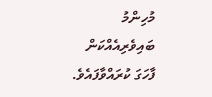މުހިންމު ބައިވެރިއެއްކަން ފާހަގަ ކުރައްވާފައެވެ.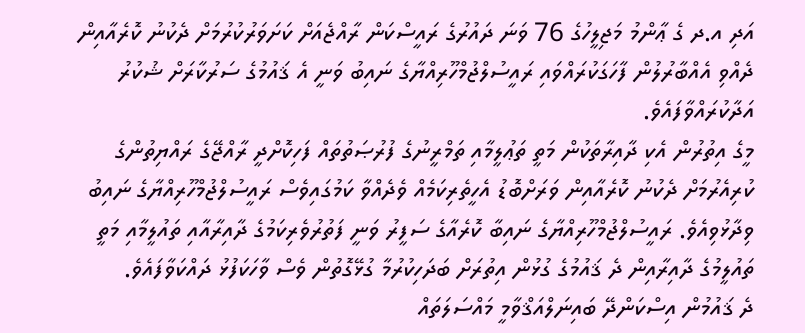އަދި އ.ދ ގެ ޢާންމު މަޖިލީހުގެ 76 ވަނަ ދައުރުގެ ރައީސްކަން ރާއްޖެއަށް ކަށަވަރުކުރުމަށް ދެކުނު ކޮރެއާއިން ދެއްވި އެއްބާރުލުން ފާހަގަކުރައްވައި ރައީސުލްޖުމްހޫރިއްޔާގެ ނައިބު ވަނީ އެ ޤައުމުގެ ސަރުކާރަށް ޝުކުރު އަދާކުރައްވާފައެވެ.
މީގެ އިތުރުން އެކި ދާއިރާތަކުން މަތީ ތަޢުލީމާއި ތަމްރީނުގެ ފުރުޞަތުތައް ފަހިކޮށްދީ ރާއްޖޭގެ ރައްޔިތުންގެ ކުރިއެރުމަށް ދެކުނު ކޮރެއާއިން ވަރަށްބޮޑު އެހީތެރިކަމެއް ވެދެއްވާ ކަމުގައިވެސް ރައީސުލްޖުމްހޫރިއްޔާގެ ނައިބު ވިދާޅުވިއެވެ. ރައީސުލްޖުމްހޫރިއްޔާގެ ނައިބާ ކޮރެއާގެ ސަފީރު ވަނީ ފަތުރުވެރިކަމުގެ ދާއިރާއާއި ތައުލީމާއި މަތީ ތައުލީމުގެ ދާއިރާއިން ދެ ޤައުމުގެ ގުޅުން އިތުރަށް ބަދަހިކުރުމާ ގުޅޭގޮތުން ވެސް ވާހަކަފުޅު ދައްކަވާފައެވެ.
ދެ ޤައުމުން އިސްކަންދޭ ބައިނަލްއަޤްވާމީ މައްސަލަތައް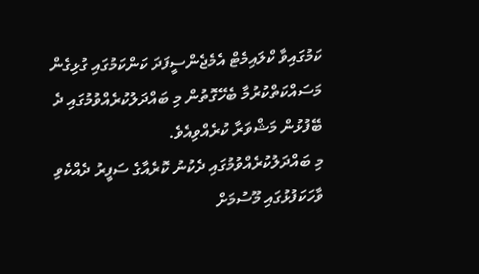ކަމުގައިވާ ކްލައިމެޓް އެމެޖެންސީފަދަ ކަންކަމުގައި ގުޅިގެން މަސައްކަތްކުރުމާ ބެހޭގޮތުން މި ބައްދަލުކުރެއްވުމުގައި ދެ ބޭފުޅުން މަޝްވަރާ ކުރެއްވިއެވެ.
މި ބައްދަލުކުރެއްވުމުގައި ދެކުނު ކޮރެއާގެ ސަފީރު ދެއްކެވި ވާހަކަފުޅުގައި މޫސުމަށް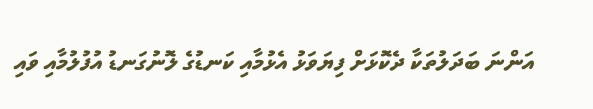އަންނަ ބަދަލުތަކާ ދެކޮޅަށް ފިޔަވަޅު އެޅުމާއި ކަނޑުގެ ލޮނުގަނޑު އުފުލުމާއި ވައި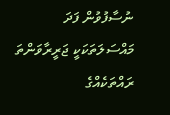ނުސާފުވުން ފަދަ މައްސަލަތަކަކީ ޖަރީރާވަންތަ ރައްތަކެއްގެ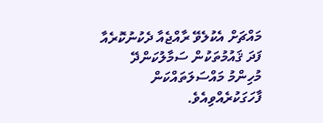މައްޗަށް އެކުލެވޭ ރާއްޖެއާ ދެކުނުކޮރެއާ ފަދަ ޤައުމުތަކުން ސަމާލުކަންދޭ މުހިންމު މައްސަލަތައްކަން ފާހަގަކުރެއްވިއެވެ.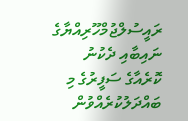ރައީސުލްޖުމްހޫރިއްޔާގެ ނައިބާއި ދެކުނު ކޮރެއާގެ ސަފީރުގެ މި ބައްދަލުކުރެއްވުން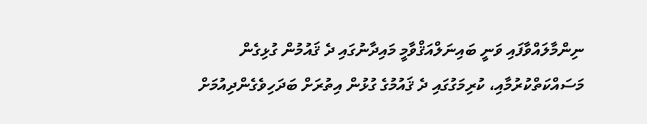ނިންމާލައްވާފައި ވަނީ ބައިނަލްއަޤްވާމީ މައިދާނުގައި ދެ ޤައުމުން ގުޅިގެން މަސައްކަތްކުރުމާއި، ކުރިމަގުގައި ދެ ޤައުމުގެ ގުޅުން އިތުރަށް ބަދަހިވެގެންދިއުމަށް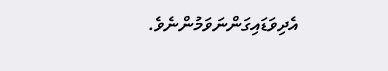އެދިވަޑައިގަންނަވަމުންނެވެ.